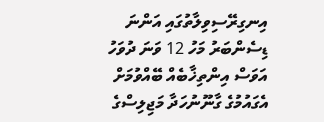އިނގިރޭސިވިލާތުގައި އަންނަ ޑިސެންބަރު މަހު 12 ވަނަ ދުވަހު އަވަސް އިންތިޚާބެއް ބޭއްވުމަށް އެގައުމުގެ ގާނޫނުހަދާ މަޖިލިސްގެ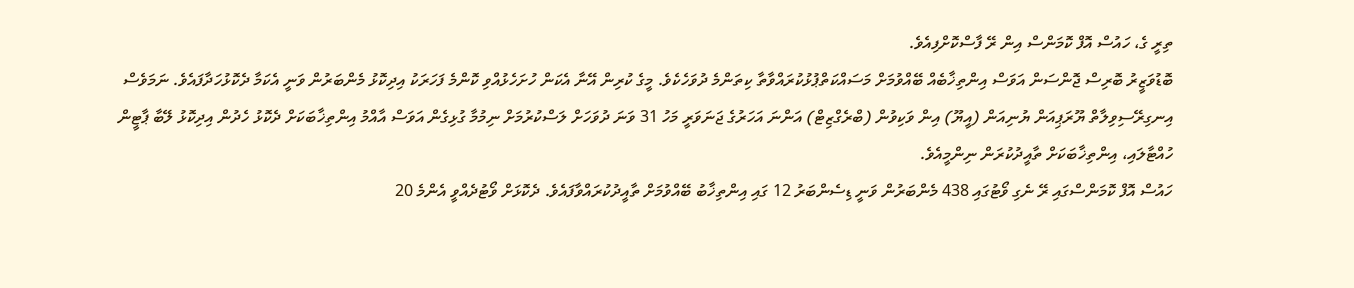ތިރީ ގެ، ހައުސް އޮފް ކޮމަންސް އިން ރޭ ފާސްކޮށްފިއެވެ.
ބޮޑުވަޒީރު ބޮރިސް ޖޮންސަން އަވަސް އިންތިޚާބެއް ބޭއްވުމަށް މަސައްކަތްޕުޅުކުރައްވާތާ ކިތަންމެ ދުވަހެކެވެ. މީގެ ކުރިން އޭނާ އެކަން ހުށަހެޅުއްވި ކޮންމެ ފަހަރަކު އިދިކޮޅު މެންބަރުން ވަނީ އެކަމާ ދެކޮޅުހަދާފައެވެ. ނަމަވެސް އިނގިރޭސިވިލާތް ޔޫރަޕިއަން ޔުނިއަން (އީޔޫ) އިން ވަކިވުން (ބްރެގްޒިޓް) އަންނަ އަހަރުގެ ޖަނަވަރީ މަހު 31 ވަނަ ދުވަހަށް ލަސްކުރުމަށް ނިމުމާ ގުޅިގެން އަވަސް އާއްމު އިންތިޚާބަކަށް ދެކޮޅު ހެދުން އިދިކޮޅު ލޭބާ ޕާޓީން ހުއްޓާލައި، އިންތިޚާބަކަށް ތާއީދުކުރަން ނިންމީއެވެ.
ހައުސް އޮފް ކޮމަންސްގައި ރޭ ނެގި ވޯޓުގައި 438 މެންބަރުން ވަނީ ޑިސެންބަރު 12 ގައި އިންތިޚާބު ބޭއްވުމަށް ތާއީދުކުރައްވާފައެވެ. ދެކޮޅަށް ވޯޓުދެއްވީ އެންމެ 20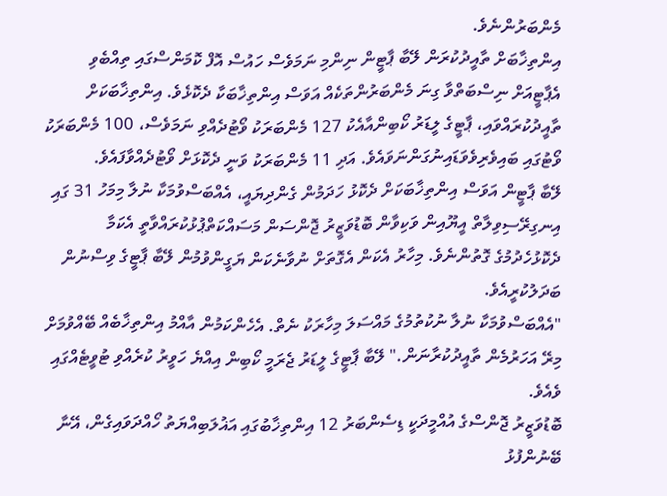މެންބަރުންނެވެ.
އިންތިޚާބަށް ތާއީދުކުރަން ލޭބާ ޕާޓީން ނިންމި ނަމަވެސް ހައުސް އޮފް ކޮމަންސްގައި ތިއްބެވި އެޕާޓީއަށް ނިސްބަތްވާ ގިނަ މެންބަރުންތަކެއް އަވަސް އިންތިޚާބަކާ ދެކޮޅެވެ. އިންތިޚާބަކަށް ތާއީދުކުރައްވައި، ޕާޓީގެ ލީޑަރު ކޯބިންއާއެކު 127 މެންބަރަކު ވޯޓުދެއްވި ނަމަވެސް، 100 މެންބަރަކު ވޯޓުގައި ބައިވެރިވެވަޑައިނުގަންނަވައެވެ. އަދި 11 މެންބަރަކު ވަނީ ދެކޮޅަށް ވޯޓުދެއްވާފައެވެ.
ލޭބާ ޕާޓީން އަވަސް އިންތިޚާބަކަށް ދެކޮޅު ހަދަމުން ގެންދިޔައީ، އެއްބަސްވުމަކާ ނުލާ މިމަހު 31 ގައި އިނގިރޭސިވިލާތް އީޔޫއިން ވަކިވާން ބޮޑުވަޒީރު ޖޮންސަން މަސައްކަތްޕުޅުކުރައްވާތީ އެކަމާ ދެކޮޅުހެދުމުގެ ގޮތުންނެވެ. މިހާރު އެކަން އެގޮތަށް ނުވާނެކަން ޔަގީންވުމުން ލޭބާ ޕާޓީގެ ވިސްނުން ބަދަލުކުރީއެވެ.
"އެއްބަސްވުމަކާ ނުލާ ނުކުތުމުގެ މައްސަލަ މިހާރަކު ނެތް. އެހެންކަމުން އާއްމު އިންތިޚާބެއް ބޭއްވުމަށް މިރޭ އަހަރުމެން ތާއީދުކުރާނަން." ލޭބާ ޕާޓީގެ ލީޑަރު ޖެރަމީ ކޯބިން އިއްޔެ ހަވީރު ކުރެއްވި ޓުވީޓެއްގައި ވެއެވެ.
ބޮޑުވަޒީރު ޖޮންސްގެ އުއްމީދަކީ ޑިސެންބަރު 12 އިންތިޚާބުގައި އަޣުލަބިއްޔަތު ހޯއްދަވައިގެން، އޭނާ ބޭނުންފުޅު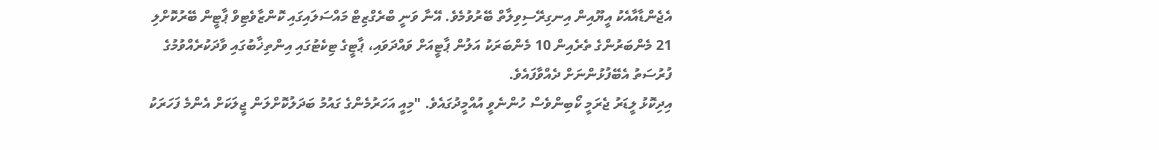އެޖެންޑާއާއެކު އީޔޫއިން އިނގިރޭސިވިލާތް ބޭރުވުމެވެ. އޭނާ ވަނީ ބްރެގްޒިޓް މައްސަލައިގައި ކޮންޒާވެޓިވް ޕާޓީން ބޭރުކޮށްލި 21 މެންބަރުންގެ ތެރެއިން 10 މެންބަރަކު އަލުން ޕާޓީއަށް ވައްދަވައި، ޕާޓީގެ ޓިކެޓުގައި އިންތިޚާބުގައި ވާދަކުރެއްވުމުގެ ފުރުސަތު އެބޭފުޅުންނަށް ދެއްވާފައެވެ.
އިދިކޮޅު ލީޑަރު ޖެރަމީ ކޯބިންވެސް ހުންނެވީ އުއްމީދުގައެވެ. "މިއީ އަހަރުމެންގެ ގައުމު ބަދަލުކޮށްލަން ޖީލަކަށް އެންމެ ފަހަރަކު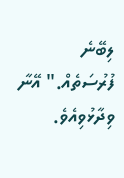ލިބޭނެ ފުރުސަތެއް." އޭނާ ވިދާޅުވިއެވެ.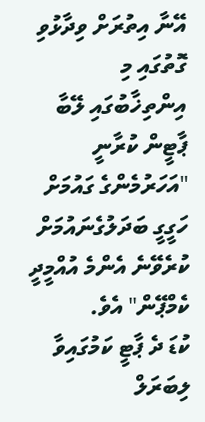އޭނާ އިތުރަށް ވިދާޅުވި ގޮތުގައި މި އިންތިޚާބުގައި ލޭބާ ޕާޓީން ކުރާނީ "އަހަރުމެންގެ ގައުމަށް ހަގީގީ ބަދަލުގެނައުމަށް ކުރެވޭނެ އެންމެ އުއްމީދީ ކެމްޕޭން" އެވެ.
ކުޑަ ދެ ޕާޓީ ކަމުގައިވާ ލިބަރަލް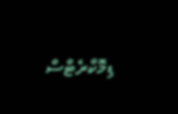ޑިމޮކްރެޓްސް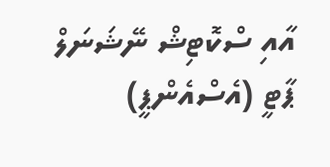އާއި ސްކޮޓިޝް ނޭޝަނަލް ޕާޓީ (އެސްއެންޕީ)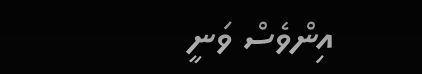އިންވެސް ވަނީ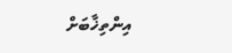އިންތިޚާބަށް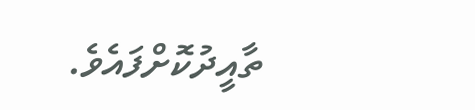ތާއީދުކޮށްފައެވެ.